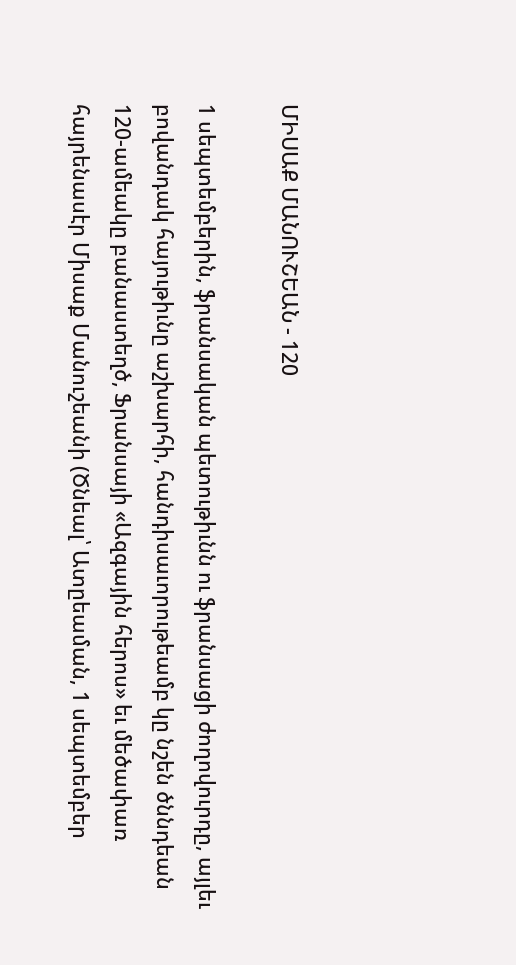ՄԻՍԱՔ ՄԱՆՈՒՇԵԱՆ - 120

1 սեպտեմբերին, ֆրանսական պետութիւնն ու ֆրանսացի ժողովուրդը, այլեւ բովանդակ հայութիւնը աշխարհի, հանդիսաւորութեամբ կը նշեն ծննդեան 120-ամեակը բանաստեղծ, Ֆրանսայի «Ազգային հերոս» եւ մեծափառ հայրենասէր Միսաք Մանուշեանի (Ծնեալ՝ Ատըեաման, 1 սեպտեմբեր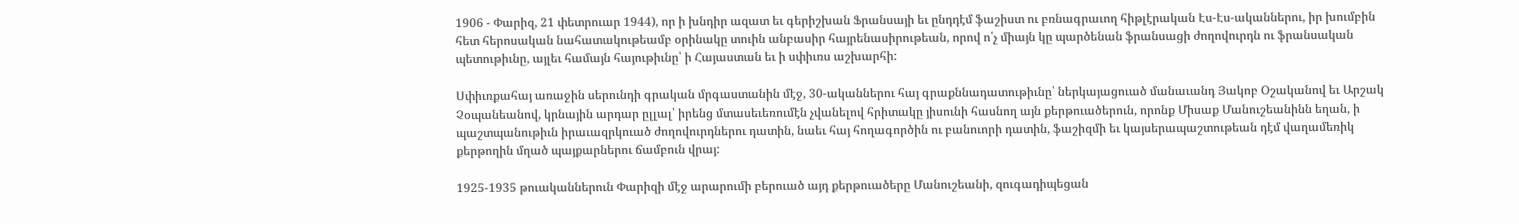1906 - Փարիզ, 21 փետրուար 1944), որ ի խնդիր ազատ եւ գերիշխան Ֆրանսայի եւ ընդդէմ ֆաշիստ ու բռնագրաւող հիթլէրական Էս-Էս-ականներու, իր խումբին հետ հերոսական նահատակութեամբ օրինակը տուին անբասիր հայրենասիրութեան, որով ո՛չ միայն կը պարծենան ֆրանսացի ժողովուրդն ու ֆրանսական պետութիւնը, այլեւ համայն հայութիւնը՝ ի Հայաստան եւ ի սփիւռս աշխարհի:

Սփիւռքահայ առաջին սերունդի գրական մրգաստանին մէջ, 30-ականներու հայ գրաքննադատութիւնը՝ ներկայացուած մանաւանդ Յակոբ Օշականով եւ Արշակ Չօպանեանով, կրնային արդար ըլլալ՝ իրենց մտասեւեռումէն չվանելով հրիտակը յիսունի հասնող այն քերթուածերուն, որոնք Միսաք Մանուշեանինն եղան, ի պաշտպանութիւն իրաւազրկուած ժողովուրդներու դատին, նաեւ հայ հողագործին ու բանուորի դատին, ֆաշիզմի եւ կայսերապաշտութեան դէմ վաղամեռիկ քերթողին մղած պայքարներու ճամբուն վրայ:

1925-1935 թուականներուն Փարիզի մէջ արարումի բերուած այդ քերթուածերը Մանուշեանի, զուգադիպեցան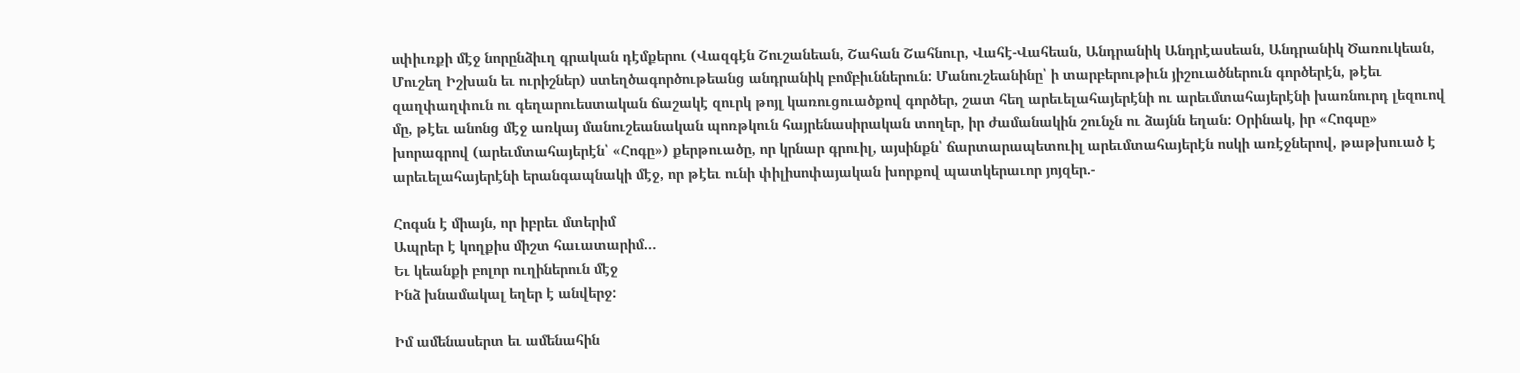սփիւռքի մէջ նորընձիւղ գրական դէմքերու (Վազգէն Շուշանեան, Շահան Շահնուր, Վահէ-Վահեան, Անդրանիկ Անդրէասեան, Անդրանիկ Ծառուկեան, Մուշեղ Իշխան եւ ուրիշներ) ստեղծագործութեանց անդրանիկ բոմբիւններուն: Մանուշեանինը՝ ի տարբերութիւն յիշուածներուն գործերէն, թէեւ զաղփաղփուն ու գեղարուեստական ճաշակէ զուրկ թոյլ կառուցուածքով գործեր, շատ հեղ արեւելահայերէնի ու արեւմտահայերէնի խառնուրդ լեզուով մը, թէեւ անոնց մէջ առկայ մանուշեանական պոռթկուն հայրենասիրական տողեր, իր ժամանակին շունչն ու ձայնն եղան: Օրինակ, իր «Հոգսը» խորագրով (արեւմտահայերէն՝ «Հոգը») քերթուածը, որ կրնար գրուիլ, այսինքն՝ ճարտարապետուիլ արեւմտահայերէն ոսկի առէջներով, թաթխուած է արեւելահայերէնի երանգապնակի մէջ, որ թէեւ ունի փիլիսոփայական խորքով պատկերաւոր յոյզեր.-

Հոգսն է միայն, որ իբրեւ մտերիմ
Ապրեր է կողքիս միշտ հաւատարիմ…
Եւ կեանքի բոլոր ուղիներուն մէջ
Ինձ խնամակալ եղեր է անվերջ:

Իմ ամենասերտ եւ ամենահին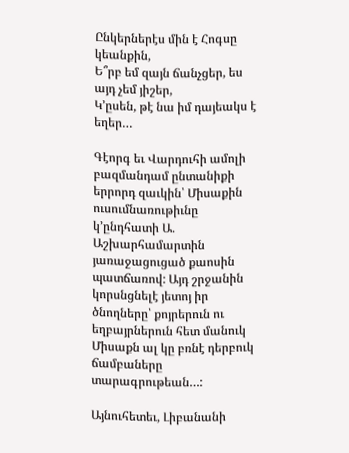Ընկերներէս մին է Հոգսը կեանքին,
Ե՞րբ եմ զայն ճանչցեր, ես այդ չեմ յիշեր,
Կ՚ըսեն, թէ նա իմ դայեակս է եղեր…

Գէորգ եւ Վարդուհի ամոլի բազմանդամ ընտանիքի երրորդ զաւկին՝ Միսաքին ուսումնառութիւնը կ՚ընդհատի Ա. Աշխարհամարտին յառաջացուցած քաոսին պատճառով: Այդ շրջանին կորսնցնելէ յետոյ իր ծնողները՝ քոյրերուն ու եղբայրներուն հետ մանուկ Միսաքն ալ կը բռնէ դերբուկ ճամբաները տարագրութեան…:

Այնուհետեւ, Լիբանանի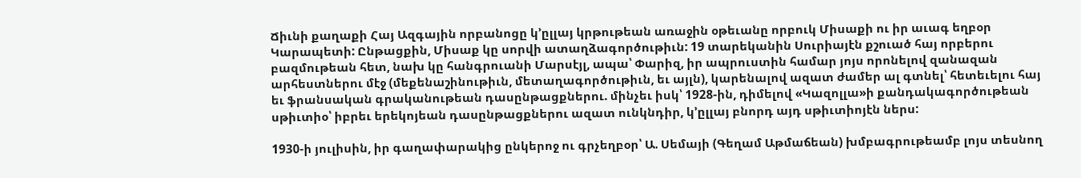Ճիւնի քաղաքի Հայ Ազգային որբանոցը կ՚ըլլայ կրթութեան առաջին օթեւանը որբուկ Միսաքի ու իր աւագ եղբօր Կարապետի: Ընթացքին, Միսաք կը սորվի ատաղձագործութիւն: 19 տարեկանին Սուրիայէն քշուած հայ որբերու բազմութեան հետ, նախ կը հանգրուանի Մարսէյլ, ապա՝ Փարիզ, իր ապրուստին համար յոյս որոնելով զանազան արհեստներու մէջ (մեքենաշինութիւն, մետաղագործութիւն, եւ այլն), կարենալով ազատ ժամեր ալ գտնել՝ հետեւելու հայ եւ ֆրանսական գրականութեան դասընթացքներու. մինչեւ իսկ՝ 1928-ին, դիմելով «Կազոլլա»ի քանդակագործութեան սթիւտիօ՝ իբրեւ երեկոյեան դասընթացքներու ազատ ունկնդիր, կ՚ըլլայ բնորդ այդ սթիւտիոյէն ներս:

1930-ի յուլիսին, իր գաղափարակից ընկերոջ ու գրչեղբօր՝ Ա. Սեմայի (Գեղամ Աթմաճեան) խմբագրութեամբ լոյս տեսնող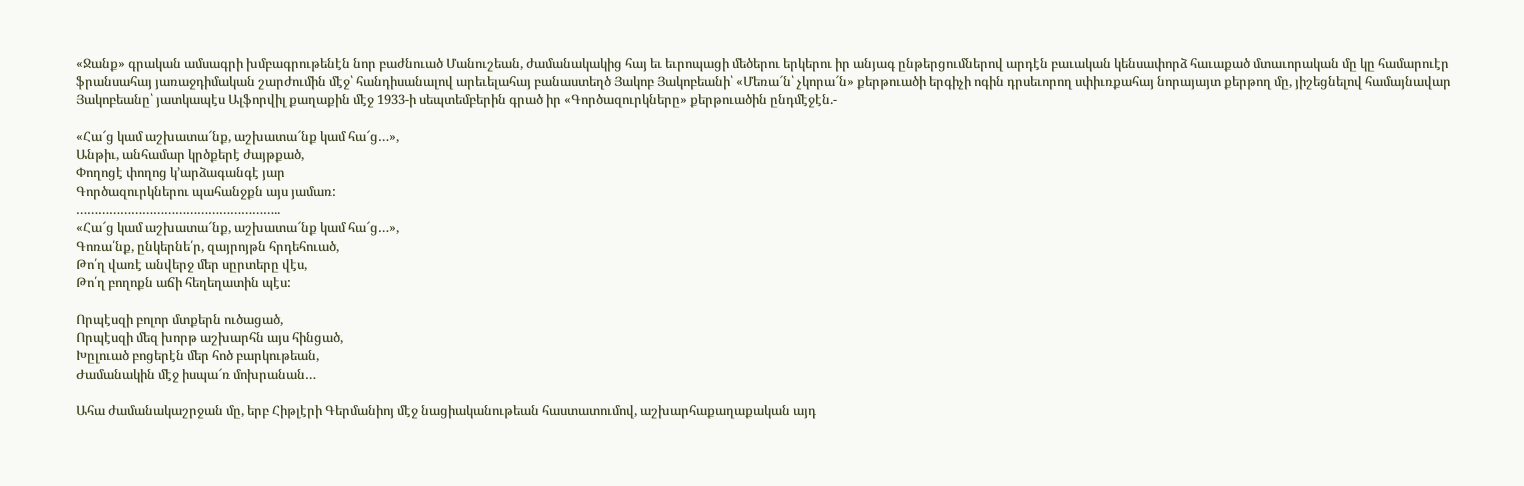«Ջանք» գրական ամսագրի խմբագրութենէն նոր բաժնուած Մանուշեան, ժամանակակից հայ եւ եւրոպացի մեծերու երկերու իր անյագ ընթերցումներով արդէն բաւական կենսափորձ հաւաքած մտաւորական մը կը համարուէր ֆրանսահայ յառաջդիմական շարժումին մէջ՝ հանդիսանալով արեւելահայ բանաստեղծ Յակոբ Յակոբեանի՝ «Մեռա՜ն՝ չկորա՜ն» քերթուածի երգիչի ոգին դրսեւորող սփիւռքահայ նորայայտ քերթող մը, յիշեցնելով համայնավար Յակոբեանը՝ յատկապէս Ալֆորվիլ քաղաքին մէջ 1933-ի սեպտեմբերին գրած իր «Գործազուրկները» քերթուածին ընդմէջէն.-

«Հա՜ց կամ աշխատա՜նք, աշխատա՜նք կամ հա՜ց…»,
Անթիւ, անհամար կրծքերէ ժայթքած,
Փողոցէ փողոց կ՚արձագանգէ յար
Գործազուրկներու պահանջքն այս յամառ:
………………………………………………..
«Հա՜ց կամ աշխատա՜նք, աշխատա՜նք կամ հա՜ց…»,
Գոռա՛նք, ընկերնե՛ր, զայրոյթն հրդեհուած,
Թո՛ղ վառէ անվերջ մեր սըրտերը վէս,
Թո՛ղ բողոքն աճի հեղեղատին պէս:

Որպէսզի բոլոր մտքերն ուծացած,
Որպէսզի մեզ խորթ աշխարհն այս հինցած,
Խըլուած բոցերէն մեր հոծ բարկութեան,
Ժամանակին մէջ իսպա՜ռ մոխրանան…

Ահա ժամանակաշրջան մը, երբ Հիթլէրի Գերմանիոյ մէջ նացիականութեան հաստատումով, աշխարհաքաղաքական այդ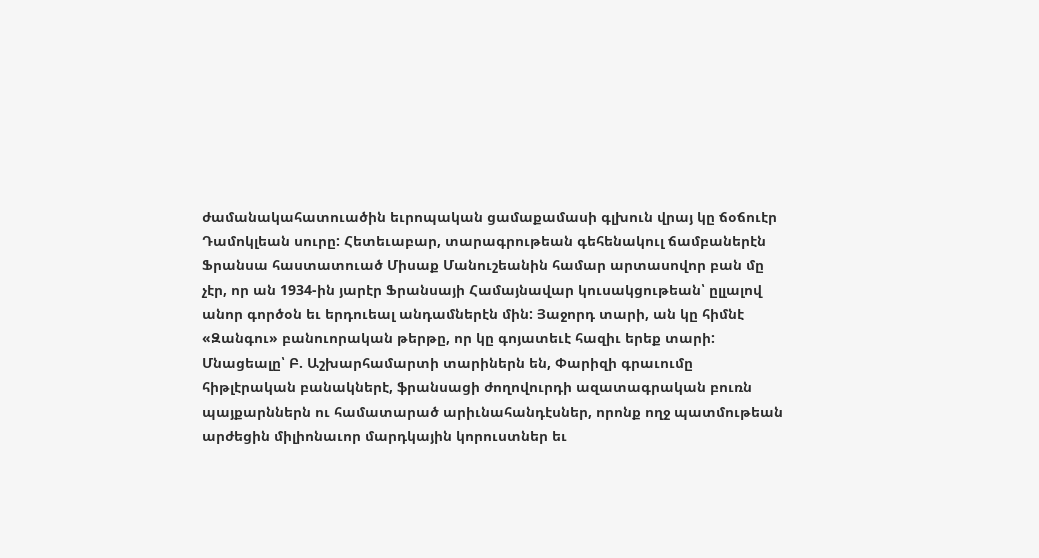ժամանակահատուածին եւրոպական ցամաքամասի գլխուն վրայ կը ճօճուէր Դամոկլեան սուրը: Հետեւաբար, տարագրութեան գեհենակուլ ճամբաներէն Ֆրանսա հաստատուած Միսաք Մանուշեանին համար արտասովոր բան մը չէր, որ ան 1934-ին յարէր Ֆրանսայի Համայնավար կուսակցութեան՝ ըլլալով անոր գործօն եւ երդուեալ անդամներէն մին: Յաջորդ տարի, ան կը հիմնէ «Զանգու» բանուորական թերթը, որ կը գոյատեւէ հազիւ երեք տարի: Մնացեալը՝ Բ. Աշխարհամարտի տարիներն են, Փարիզի գրաւումը հիթլէրական բանակներէ, ֆրանսացի ժողովուրդի ազատագրական բուռն պայքարններն ու համատարած արիւնահանդէսներ, որոնք ողջ պատմութեան արժեցին միլիոնաւոր մարդկային կորուստներ եւ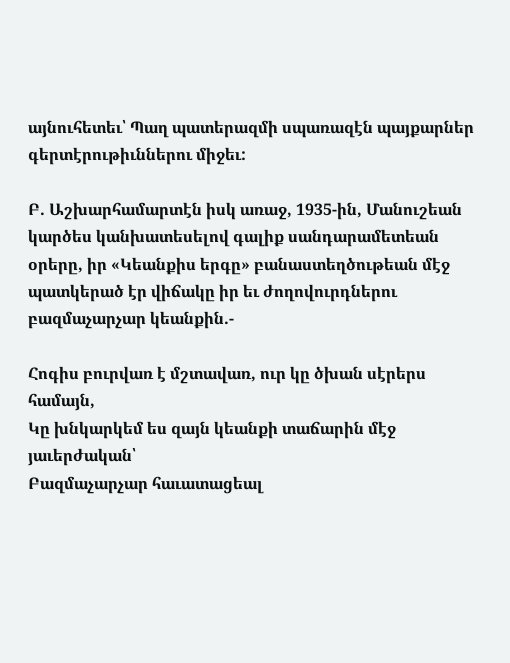այնուհետեւ՝ Պաղ պատերազմի սպառազէն պայքարներ գերտէրութիւններու միջեւ:

Բ. Աշխարհամարտէն իսկ առաջ, 1935-ին, Մանուշեան կարծես կանխատեսելով գալիք սանդարամետեան օրերը, իր «Կեանքիս երգը» բանաստեղծութեան մէջ պատկերած էր վիճակը իր եւ ժողովուրդներու բազմաչարչար կեանքին.-

Հոգիս բուրվառ է մշտավառ, ուր կը ծխան սէրերս համայն,
Կը խնկարկեմ ես զայն կեանքի տաճարին մէջ յաւերժական՝
Բազմաչարչար հաւատացեալ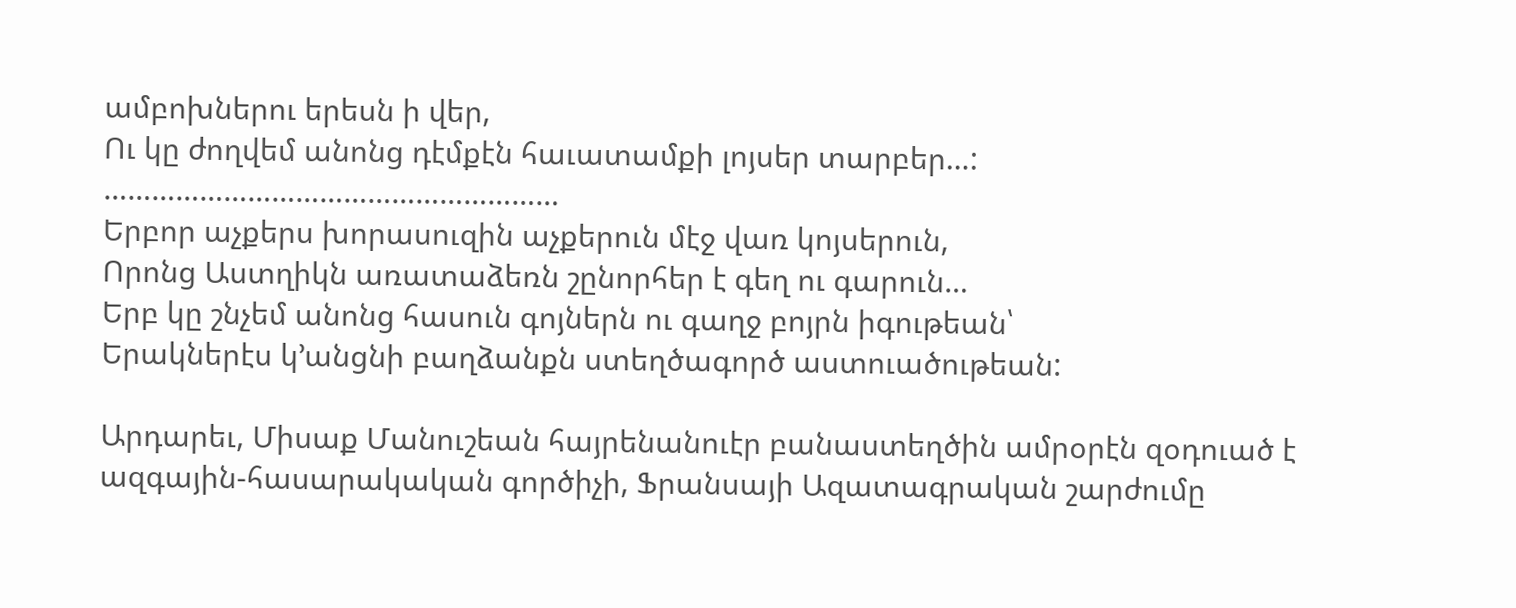ամբոխներու երեսն ի վեր,
Ու կը ժողվեմ անոնց դէմքէն հաւատամքի լոյսեր տարբեր…:
…………………………………………………
Երբոր աչքերս խորասուզին աչքերուն մէջ վառ կոյսերուն,
Որոնց Աստղիկն առատաձեռն շընորհեր է գեղ ու գարուն…
Երբ կը շնչեմ անոնց հասուն գոյներն ու գաղջ բոյրն իգութեան՝
Երակներէս կ՚անցնի բաղձանքն ստեղծագործ աստուածութեան:

Արդարեւ, Միսաք Մանուշեան հայրենանուէր բանաստեղծին ամրօրէն զօդուած է ազգային-հասարակական գործիչի, Ֆրանսայի Ազատագրական շարժումը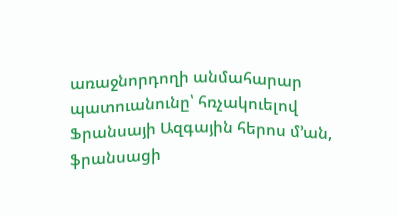առաջնորդողի անմահարար պատուանունը՝ հռչակուելով Ֆրանսայի Ազգային հերոս մ՚ան, ֆրանսացի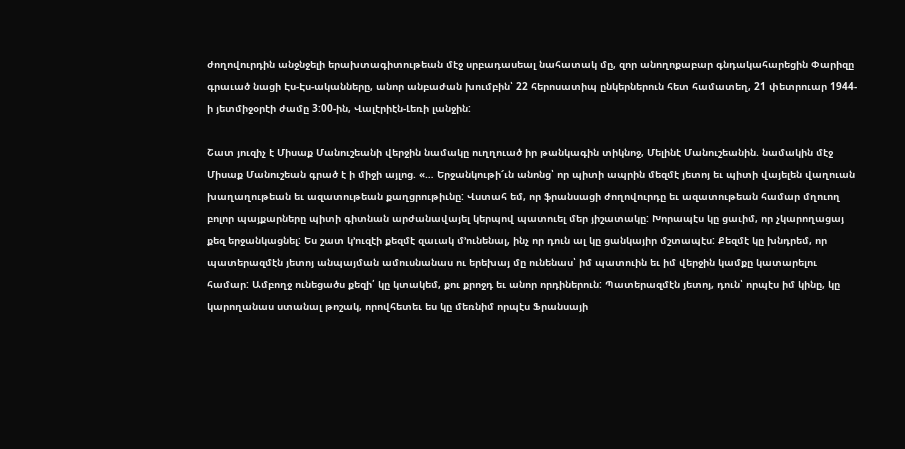ժողովուրդին անջնջելի երախտագիտութեան մէջ սրբադասեալ նահատակ մը, զոր անողոքաբար գնդակահարեցին Փարիզը գրաւած նացի Էս-Էս-ականները, անոր անբաժան խումբին՝ 22 հերոսատիպ ընկերներուն հետ համատեղ, 21 փետրուար 1944-ի յետմիջօրէի ժամը 3:00-ին, Վալէրիէն-Լեռի լանջին:

Շատ յուզիչ է Միսաք Մանուշեանի վերջին նամակը ուղղուած իր թանկագին տիկնոջ, Մելինէ Մանուշեանին. նամակին մէջ Միսաք Մանուշեան գրած է ի միջի այլոց. «… Երջանկութի՜ւն անոնց՝ որ պիտի ապրին մեզմէ յետոյ եւ պիտի վայելեն վաղուան խաղաղութեան եւ ազատութեան քաղցրութիւնը: Վստահ եմ, որ ֆրանսացի ժողովուրդը եւ ազատութեան համար մղուող բոլոր պայքարները պիտի գիտնան արժանավայել կերպով պատուել մեր յիշատակը: Խորապէս կը ցաւիմ, որ չկարողացայ քեզ երջանկացնել: Ես շատ կ՚ուզէի քեզմէ զաւակ մ՚ունենալ, ինչ որ դուն ալ կը ցանկայիր մշտապէս: Քեզմէ կը խնդրեմ, որ պատերազմէն յետոյ անպայման ամուսնանաս ու երեխայ մը ունենաս՝ իմ պատուին եւ իմ վերջին կամքը կատարելու համար: Ամբողջ ունեցածս քեզի՛ կը կտակեմ, քու քրոջդ եւ անոր որդիներուն: Պատերազմէն յետոյ, դուն՝ որպէս իմ կինը, կը կարողանաս ստանալ թոշակ, որովհետեւ ես կը մեռնիմ որպէս Ֆրանսայի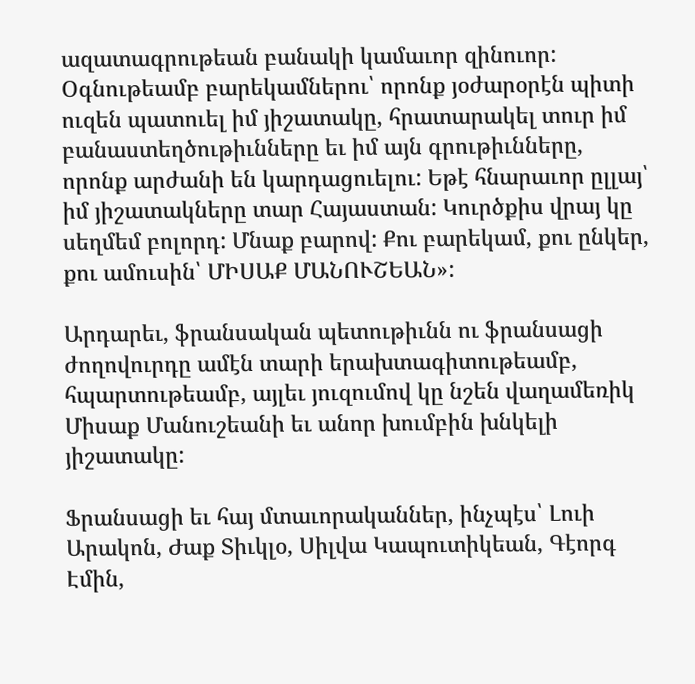ազատագրութեան բանակի կամաւոր զինուոր: Օգնութեամբ բարեկամներու՝ որոնք յօժարօրէն պիտի ուզեն պատուել իմ յիշատակը, հրատարակել տուր իմ բանաստեղծութիւնները եւ իմ այն գրութիւնները, որոնք արժանի են կարդացուելու: Եթէ հնարաւոր ըլլայ՝ իմ յիշատակները տար Հայաստան: Կուրծքիս վրայ կը սեղմեմ բոլորդ: Մնաք բարով: Քու բարեկամ, քու ընկեր, քու ամուսին՝ ՄԻՍԱՔ ՄԱՆՈՒՇԵԱՆ»:

Արդարեւ, ֆրանսական պետութիւնն ու ֆրանսացի ժողովուրդը ամէն տարի երախտագիտութեամբ, հպարտութեամբ, այլեւ յուզումով կը նշեն վաղամեռիկ Միսաք Մանուշեանի եւ անոր խումբին խնկելի յիշատակը:

Ֆրանսացի եւ հայ մտաւորականներ, ինչպէս՝ Լուի Արակոն, Ժաք Տիւկլօ, Սիլվա Կապուտիկեան, Գէորգ Էմին,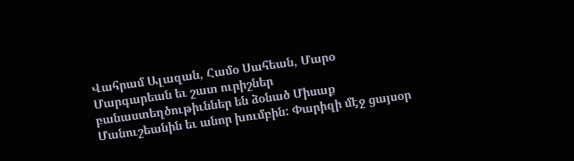Վահրամ Ալազան, Համօ Սահեան, Մարօ Մարգարեան եւ շատ ուրիշներ բանաստեղծութիւններ են ձօնած Միսաք Մանուշեանին եւ անոր խումբին: Փարիզի մէջ ցայսօր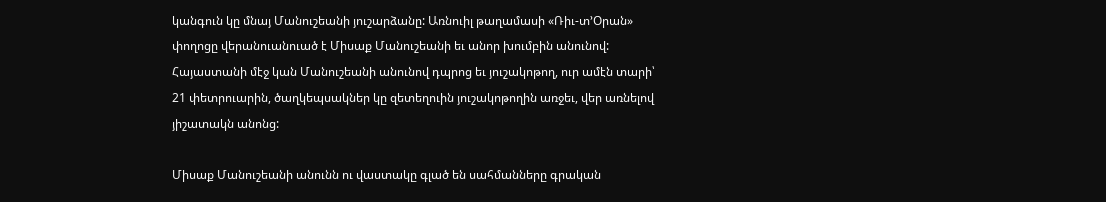կանգուն կը մնայ Մանուշեանի յուշարձանը: Առնուիլ թաղամասի «Ռիւ-տ՚Օրան» փողոցը վերանուանուած է Միսաք Մանուշեանի եւ անոր խումբին անունով: Հայաստանի մէջ կան Մանուշեանի անունով դպրոց եւ յուշակոթող, ուր ամէն տարի՝ 21 փետրուարին, ծաղկեպսակներ կը զետեղուին յուշակոթողին առջեւ, վեր առնելով յիշատակն անոնց:

Միսաք Մանուշեանի անունն ու վաստակը գլած են սահմանները գրական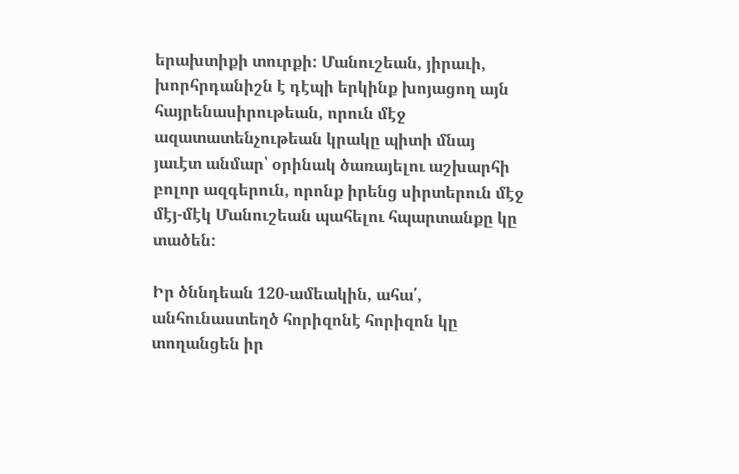երախտիքի տուրքի: Մանուշեան, յիրաւի, խորհրդանիշն է դէպի երկինք խոյացող այն հայրենասիրութեան, որուն մէջ ազատատենչութեան կրակը պիտի մնայ յաւէտ անմար՝ օրինակ ծառայելու աշխարհի բոլոր ազգերուն, որոնք իրենց սիրտերուն մէջ մէյ-մէկ Մանուշեան պահելու հպարտանքը կը տածեն:

Իր ծննդեան 120-ամեակին, ահա՛, անհունաստեղծ հորիզոնէ հորիզոն կը տողանցեն իր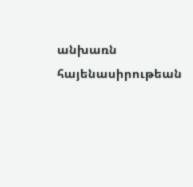անխառն հայենասիրութեան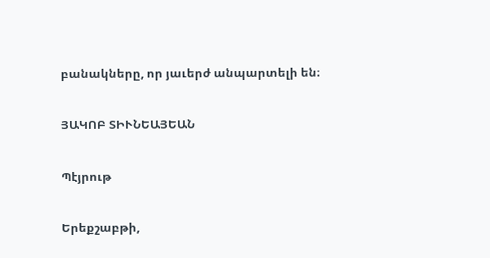բանակները, որ յաւերժ անպարտելի են։

ՅԱԿՈԲ ՏԻՒՆԵԱՅԵԱՆ

Պէյրութ

Երեքշաբթի,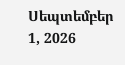Սեպտեմբեր 1, 2026